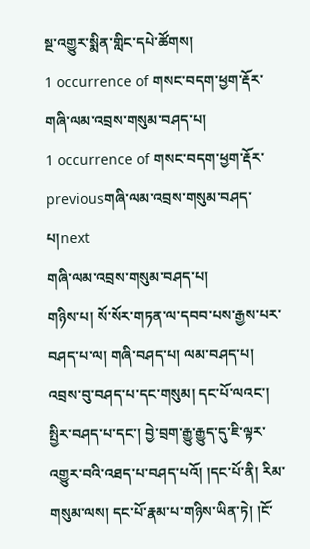སྔ་འགྱུར་སྨིན་གླིང་དཔེ་ཚོགས།
1 occurrence of གསང་བདག་ཕྱག་རྡོར་
གཞི་ལམ་འབྲས་གསུམ་བཤད་པ།
1 occurrence of གསང་བདག་ཕྱག་རྡོར་
previousགཞི་ལམ་འབྲས་གསུམ་བཤད་པ།next
གཞི་ལམ་འབྲས་གསུམ་བཤད་པ།
གཉིས་པ། སོ་སོར་གཏན་ལ་དབབ་པས་རྒྱས་པར་བཤད་པ་ལ། གཞི་བཤད་པ། ལམ་བཤད་པ། འབྲས་བུ་བཤད་པ་དང་གསུམ། དང་པོ་ལའང་། སྤྱིར་བཤད་པ་དང་། བྱེ་བྲག་རྒྱུ་རྒྱུད་དུ་ཇི་ལྟར་འགྱུར་བའི་འཐད་པ་བཤད་པའོ། །དང་པོ་ནི། རིམ་གསུམ་ལས། དང་པོ་རྣམ་པ་གཉིས་ཡིན་ཏེ། །ངོ་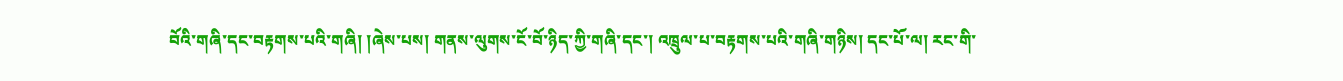བོའི་གཞི་དང་བརྟགས་པའི་གཞི། །ཞེས་པས། གནས་ལུགས་ངོ་བོ་ཉིད་ཀྱི་གཞི་དང་། འཁྲུལ་པ་བརྟགས་པའི་གཞི་གཉིས། དང་པོ་ལ། རང་གི་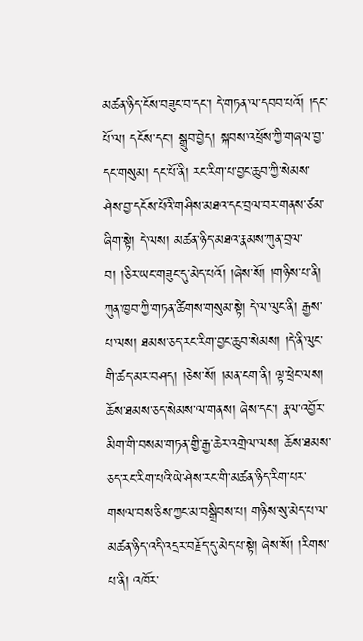མཚན་ཉིད་ངོས་བཟུང་བ་དང་། དེ་གཏན་ལ་དབབ་པའོ། །དང་པོ་ལ། དངོས་དང་། སྒྲུབ་བྱེད། སྐབས་འཕྲོས་ཀྱི་གཞལ་བྱ་དང་གསུམ། དང་པོ་ནི། རང་རིག་པ་བྱང་ཆུབ་ཀྱི་སེམས་ཤེས་བྱ་དངོས་པོའི་གཤིས་མཐའ་དང་བྲལ་བར་གནས་ཙམ་ཞིག་སྟེ། དེ་ལས། མཚན་ཉིད་མཐའ་རྣམས་ཀུན་བྲལ་བ། །ཅིར་ཡང་གཟུང་དུ་མེད་པའོ། །ཞེས་སོ། །གཉིས་པ་ནི། ཀུན་ཁྱབ་ཀྱི་གཏན་ཚིགས་གསུམ་སྟེ། དེ་ལ་ལུང་ནི། རྒྱས་པ་ལས། ཐམས་ཅད་རང་རིག་བྱང་ཆུབ་སེམས། །དེ་ནི་ལུང་གི་ཚད་མར་བཤད། །ཅེས་སོ། །མན་ངག་ནི། ལྟ་ཕྲེང་ལས། ཆོས་ཐམས་ཅད་སེམས་ལ་གནས། ཞེས་དང་། རྣལ་འབྱོར་མིག་གི་བསམ་གཏན་གྱི་རྒྱ་ཆེར་འགྲེལ་ལས། ཆོས་ཐམས་ཅད་རང་རིག་པའི་ཡེ་ཤེས་རང་གི་མཚན་ཉིད་རིག་པར་གསལ་བས་ཅིས་ཀྱང་མ་བསྒྲིབས་པ། གཉིས་སུ་མེད་པ་ལ་མཚན་ཉིད་འདི་འདྲར་བརྗོད་དུ་མེད་པ་སྟེ། ཞེས་སོ། །རིགས་པ་ནི། འཁོར་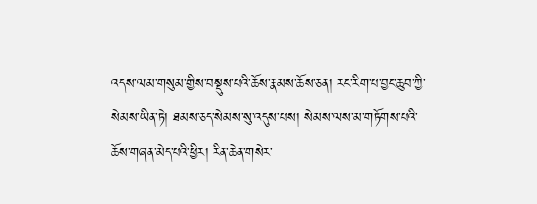འདས་ལམ་གསུམ་གྱིས་བསྡུས་པའི་ཆོས་རྣམས་ཆོས་ཅན། རང་རིག་པ་བྱང་ཆུབ་ཀྱི་སེམས་ཡིན་ཏེ། ཐམས་ཅད་སེམས་སུ་འདུས་པས། སེམས་ལས་མ་གཏོགས་པའི་ཆོས་གཞན་མེད་པའི་ཕྱིར། རིན་ཆེན་གསེར་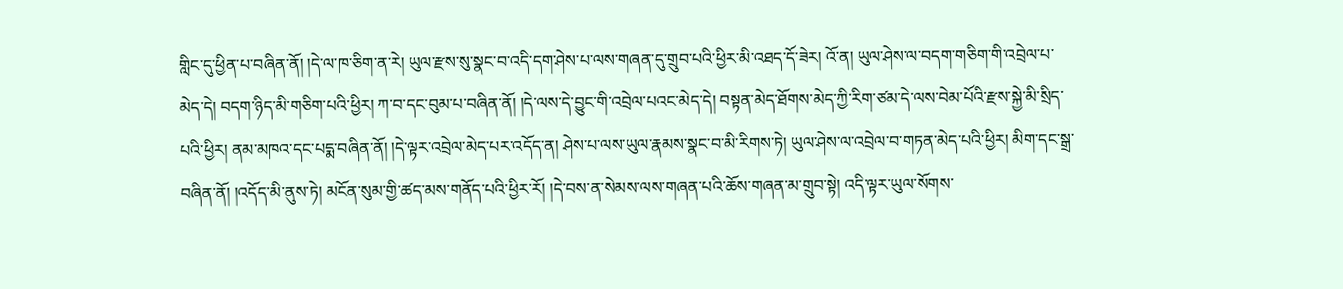གླིང་དུ་ཕྱིན་པ་བཞིན་ནོ། །དེ་ལ་ཁ་ཅིག་ན་རེ། ཡུལ་རྫས་སུ་སྣང་བ་འདི་དག་ཤེས་པ་ལས་གཞན་དུ་གྲུབ་པའི་ཕྱིར་མི་འཐད་དོ་ཟེར། འོ་ན། ཡུལ་ཤེས་ལ་བདག་གཅིག་གི་འབྲེལ་པ་མེད་དེ། བདག་ཉིད་མི་གཅིག་པའི་ཕྱིར། ཀ་བ་དང་བུམ་པ་བཞིན་ནོ། །དེ་ལས་དེ་བྱུང་གི་འབྲེལ་པའང་མེད་དེ། བསྟན་མེད་ཐོགས་མེད་ཀྱི་རིག་ཙམ་དེ་ལས་བེམ་པོའི་རྫས་སྐྱེ་མི་སྲིད་པའི་ཕྱིར། ནམ་མཁའ་དང་པདྨ་བཞིན་ནོ། །དེ་ལྟར་འབྲེལ་མེད་པར་འདོད་ན། ཤེས་པ་ལས་ཡུལ་རྣམས་སྣང་བ་མི་རིགས་ཏེ། ཡུལ་ཤེས་ལ་འབྲེལ་བ་གཏན་མེད་པའི་ཕྱིར། མིག་དང་སྒྲ་བཞིན་ནོ། །འདོད་མི་ནུས་ཏེ། མངོན་སུམ་གྱི་ཚད་མས་གནོད་པའི་ཕྱིར་རོ། །དེ་བས་ན་སེམས་ལས་གཞན་པའི་ཆོས་གཞན་མ་གྲུབ་སྟེ། འདི་ལྟར་ཡུལ་སོགས་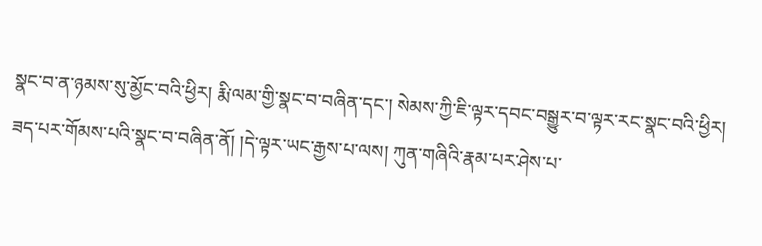སྣང་བ་ན་ཉམས་སུ་མྱོང་བའི་ཕྱིར། རྨི་ལམ་གྱི་སྣང་བ་བཞིན་དང་། སེམས་ཀྱི་ཇི་ལྟར་དབང་བསྒྱུར་བ་ལྟར་རང་སྣང་བའི་ཕྱིར། ཟད་པར་གོམས་པའི་སྣང་བ་བཞིན་ནོ། །དེ་ལྟར་ཡང་རྒྱས་པ་ལས། ཀུན་གཞིའི་རྣམ་པར་ཤེས་པ་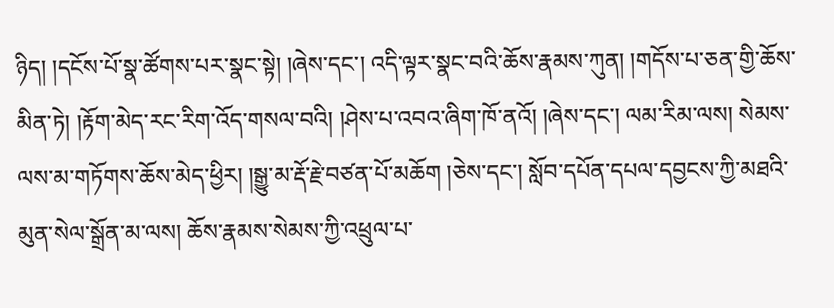ཉིད། །དངོས་པོ་སྣ་ཚོགས་པར་སྣང་སྟེ། །ཞེས་དང་། འདི་ལྟར་སྣང་བའི་ཆོས་རྣམས་ཀུན། །གདོས་པ་ཅན་གྱི་ཆོས་མིན་ཏེ། །རྟོག་མེད་རང་རིག་འོད་གསལ་བའི། །ཤེས་པ་འབའ་ཞིག་ཁོ་ནའོ། །ཞེས་དང་། ལམ་རིམ་ལས། སེམས་ལས་མ་གཏོགས་ཆོས་མེད་ཕྱིར། །སྒྱུ་མ་རྡོ་རྗེ་བཙན་པོ་མཆོག །ཅེས་དང་། སློབ་དཔོན་དཔལ་དབྱངས་ཀྱི་མཐའི་མུན་སེལ་སྒྲོན་མ་ལས། ཆོས་རྣམས་སེམས་ཀྱི་འཕྲུལ་པ་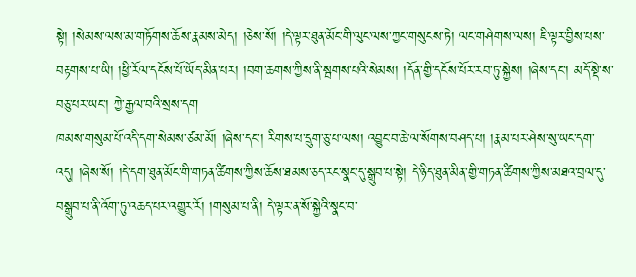སྟེ། །སེམས་ལས་མ་གཏོགས་ཆོས་རྣམས་མེད། །ཅེས་སོ། །དེ་ལྟར་ཐུན་མོང་གི་ལུང་ལས་ཀྱང་གསུངས་ཏེ། ལང་གཤེགས་ལས། ཇི་ལྟར་བྱིས་པས་བརྟགས་པ་ཡི། །ཕྱི་རོལ་དངོས་པོ་ཡོད་མིན་པར། །བག་ཆགས་ཀྱིས་ནི་སྦགས་པའི་སེམས། །དོན་གྱི་དངོས་པོར་རབ་ཏུ་སྐྱེས། །ཞེས་དང་། མདོ་སྡེ་ས་བཅུ་པར་ཡང་། ཀྱེ་རྒྱལ་བའི་སྲས་དག
ཁམས་གསུམ་པོ་འདི་དག་སེམས་ཙམ་མོ། །ཞེས་དང་། རིགས་པ་དྲུག་ཅུ་པ་ལས། འབྱུང་བ་ཆེ་ལ་སོགས་བཤད་པ། །རྣམ་པར་ཤེས་སུ་ཡང་དག་འདུ། །ཞེས་སོ། །དེ་དག་ཐུན་མོང་གི་གཏན་ཚིགས་ཀྱིས་ཆོས་ཐམས་ཅད་རང་སྣང་དུ་སྒྲུབ་པ་སྟེ། དེ་ཉིད་ཐུན་མིན་གྱི་གཏན་ཚིགས་ཀྱིས་མཐའ་བྲལ་དུ་བསྒྲུབ་པ་ནི་འོག་ཏུ་འཆད་པར་འགྱུར་རོ། །གསུམ་པ་ནི། དེ་ལྟར་ན་སོ་སྐྱེའི་སྣང་བ་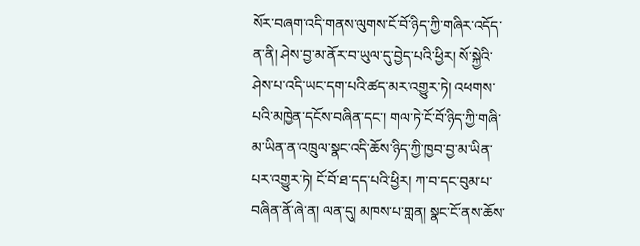སོར་བཞག་འདི་གནས་ལུགས་ངོ་བོ་ཉིད་ཀྱི་གཞིར་འདོད་ན་ནི། ཤེས་བྱ་མ་ནོར་བ་ཡུལ་དུ་བྱེད་པའི་ཕྱིར། སོ་སྐྱེའི་ཤེས་པ་འདི་ཡང་དག་པའི་ཚད་མར་འགྱུར་ཏེ། འཕགས་པའི་མཁྱེན་དངོས་བཞིན་དང་། གལ་ཏེ་ངོ་བོ་ཉིད་ཀྱི་གཞི་མ་ཡིན་ན་འཁྲུལ་སྣང་འདི་ཆོས་ཉིད་ཀྱི་ཁྱབ་བྱ་མ་ཡིན་པར་འགྱུར་ཏེ། ངོ་བོ་ཐ་དད་པའི་ཕྱིར། ཀ་བ་དང་བུམ་པ་བཞིན་ནོ་ཞེ་ན། ལན་དུ། མཁས་པ་གླན། སྣང་ངོ་ནས་ཆོས་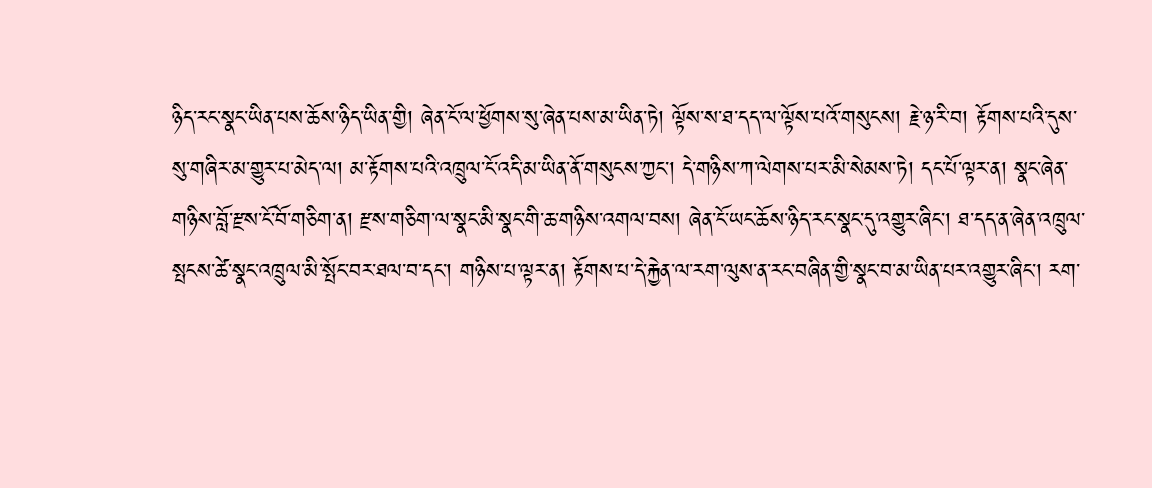ཉིད་རང་སྣང་ཡིན་པས་ཆོས་ཉིད་ཡིན་གྱི། ཞེན་ངོ་ལ་ཕྱོགས་སུ་ཞེན་པས་མ་ཡིན་ཏེ། ལྟོས་ས་ཐ་དད་ལ་ལྟོས་པའོ་གསུངས། རྗེ་ཉ་རི་བ། རྟོགས་པའི་དུས་སུ་གཞིར་མ་གྱུར་པ་མེད་ལ། མ་རྟོགས་པའི་འཁྲུལ་ངོ་འདི་མ་ཡིན་ནོ་གསུངས་ཀྱང་། དེ་གཉིས་ཀ་ལེགས་པར་མི་སེམས་ཏེ། དང་པོ་ལྟར་ན། སྣང་ཞེན་གཉིས་བློ་རྫས་ངོ་བོ་གཅིག་ན། རྫས་གཅིག་ལ་སྣང་མི་སྣང་གི་ཆ་གཉིས་འགལ་བས། ཞེན་ངོ་ཡང་ཆོས་ཉིད་རང་སྣང་དུ་འགྱུར་ཞིང་། ཐ་དད་ན་ཞེན་འཁྲུལ་སྤངས་ཚེ་སྣང་འཁྲུལ་མི་སྤོང་བར་ཐལ་བ་དང་། གཉིས་པ་ལྟར་ན། རྟོགས་པ་དེ་རྐྱེན་ལ་རག་ལུས་ན་རང་བཞིན་གྱི་སྣང་བ་མ་ཡིན་པར་འགྱུར་ཞིང་། རག་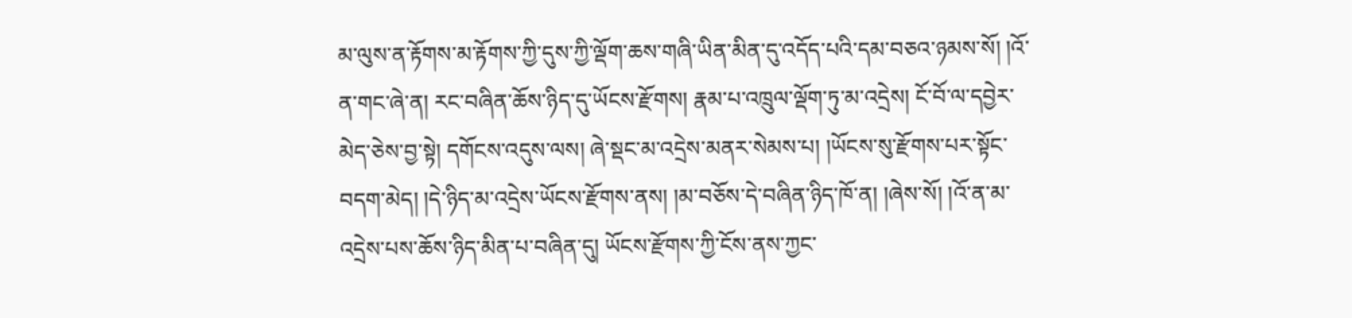མ་ལུས་ན་རྟོགས་མ་རྟོགས་ཀྱི་དུས་ཀྱི་ལྡོག་ཆས་གཞི་ཡིན་མིན་དུ་འདོད་པའི་དམ་བཅའ་ཉམས་སོ། །འོ་ན་གང་ཞེ་ན། རང་བཞིན་ཆོས་ཉིད་དུ་ཡོངས་རྫོགས། རྣམ་པ་འཁྲུལ་ལྡོག་ཏུ་མ་འདྲེས། ངོ་བོ་ལ་དབྱེར་མེད་ཅེས་བྱ་སྟེ། དགོངས་འདུས་ལས། ཞེ་སྡང་མ་འདྲེས་མནར་སེམས་པ། །ཡོངས་སུ་རྫོགས་པར་སྟོང་བདག་མེད། །དེ་ཉིད་མ་འདྲེས་ཡོངས་རྫོགས་ནས། །མ་བཅོས་དེ་བཞིན་ཉིད་ཁོ་ན། །ཞེས་སོ། །འོ་ན་མ་འདྲེས་པས་ཆོས་ཉིད་མིན་པ་བཞིན་དུ། ཡོངས་རྫོགས་ཀྱི་ངོས་ནས་ཀྱང་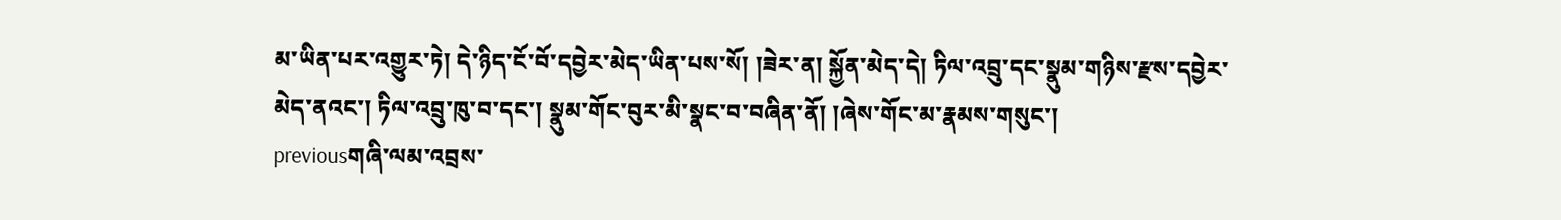མ་ཡིན་པར་འགྱུར་ཏེ། དེ་ཉིད་ངོ་བོ་དབྱེར་མེད་ཡིན་པས་སོ། །ཟེར་ན། སྐྱོན་མེད་དེ། ཏིལ་འབྲུ་དང་སྣུམ་གཉིས་རྫས་དབྱེར་མེད་ནའང་། ཏིལ་འབྲུ་ཁུ་བ་དང་། སྣུམ་གོང་བུར་མི་སྣང་བ་བཞིན་ནོ། །ཞེས་གོང་མ་རྣམས་གསུང་།
previousགཞི་ལམ་འབྲས་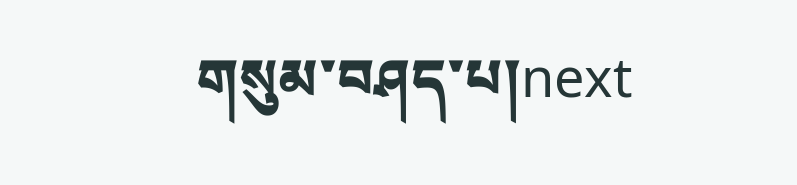གསུམ་བཤད་པ།next